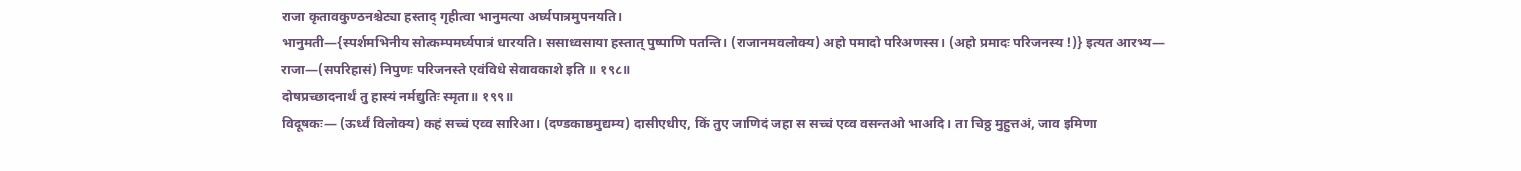राजा कृतावकुण्ठनश्चेट्या हस्ताद् गृहीत्वा भानुमत्या अर्घ्यपात्रमुपनयति।
भानुमती—{स्पर्शमभिनीय सोत्कम्पमर्घ्यपात्रं धारयति। ससाध्वसाया हस्तात् पुष्पाणि पतन्ति। (राजानमवलोक्य) अहो पमादो परिअणस्स। (अहो प्रमादः परिजनस्य !)} इत्यत आरभ्य—
राजा—(सपरिहासं) निपुणः परिजनस्ते एवंविधे सेवावकाशे इति ॥ १९८॥
दोषप्रच्छादनार्थं तु हास्यं नर्मद्युतिः स्मृता॥ १९९॥
विदूषकः— (ऊर्ध्वं विलोक्य) कहं सच्चं एव्व सारिआ। (दण्डकाष्ठमुद्यम्य) दासीएधीए, किं तुए जाणिदं जहा स सच्चं एव्व वसन्तओ भाअदि। ता चिठ्ठ मुहुत्तअं, जाव इमिणा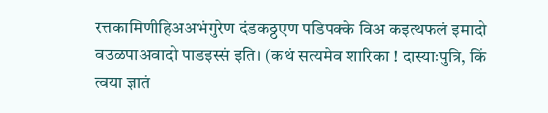रत्तकामिणीहिअअभंगुरेण दंडकठ्ठएण पडिपक्के विअ कइत्थफलं इमादो वउळपाअवादो पाडइस्सं इति। (कथं सत्यमेव शारिका ! दास्याःपुत्रि, किं त्वया ज्ञातं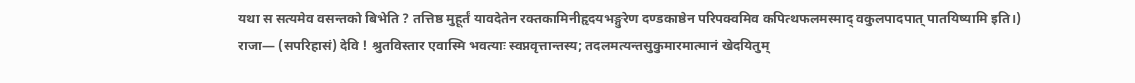यथा स सत्यमेव वसन्तको बिभेति ? तत्तिष्ठ मुहूर्तं यावदेतेन रक्तकामिनीहृदयभङ्गुरेण दण्डकाष्ठेन परिपक्वमिव कपित्थफलमस्माद् वकुलपादपात् पातयिष्यामि इति।)
राजा— (सपरिहासं) देवि ! श्रुतविस्तार एवास्मि भवत्याः स्वप्नवृत्तान्तस्य; तदलमत्यन्तसुकुमारमात्मानं खेदयितुम्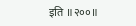इति ॥२००॥